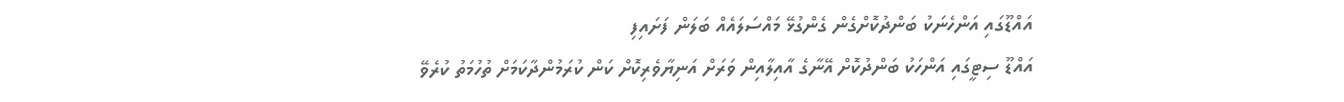އައްޑޫގައި އަންހެނަކު ބަންދުކޮށްގެން ގެންގުޅޭ މައްސަލައެއް ބަލަން ފަށައިފި
އައްޑޫ ސިޓީގައި އަންހަކު ބަންދުކޮށް އޭނާގެ އާއިލާއިން ވަރަށް އަނިޔާވެރިކޮށް ކަން ކުރަމުންދާކަމަށް ތުހުމަތު ކުރެވޭ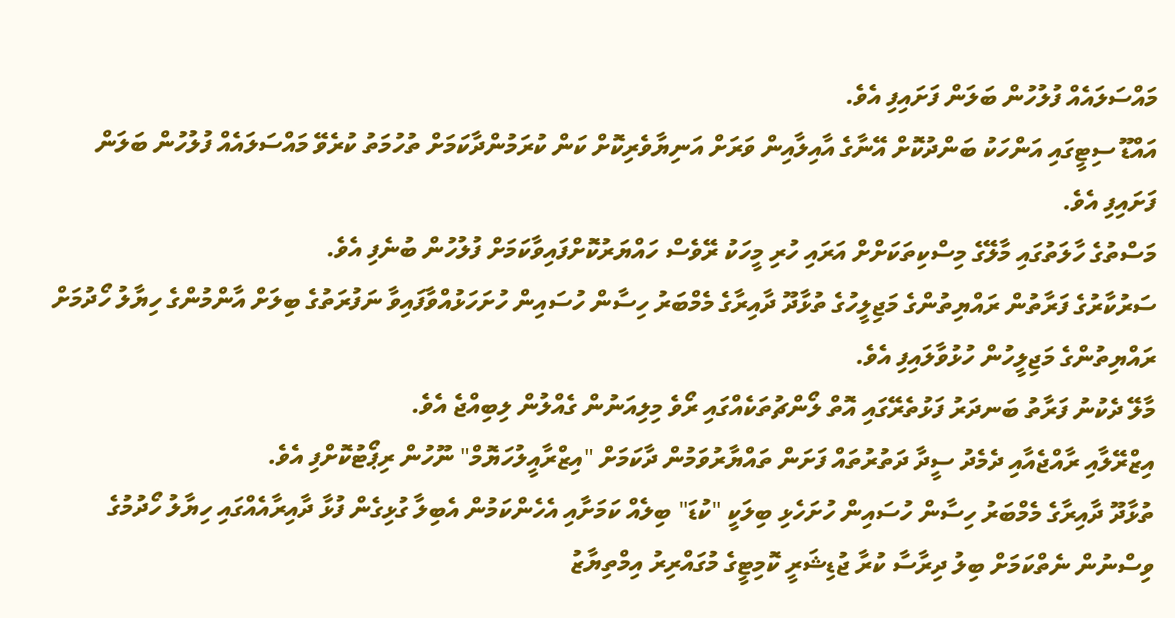މައްސަލައެއް ފުލުހުން ބަލަން ފަށައިފި އެވެ.
އައްޑޫ ސިޓީގައި އަންހަކު ބަންދުކޮށް އޭނާގެ އާއިލާއިން ވަރަށް އަނިޔާވެރިކޮށް ކަން ކުރަމުންދާކަމަށް ތުހުމަތު ކުރެވޭ މައްސަލައެއް ފުލުހުން ބަލަން ފަށައިފި އެވެ.
މަސްތުގެ ހާލަތުގައި މާލޭގެ މިސްކިތަކަށްށް އަރައި ހުރި މީހަކު ރޭވެސް ހައްޔަރުކޮށްފައިވާކަމަށް ފުލުހުން ބުނެފި އެވެ.
ސަރުކާރުގެ ފަރާތުން ރައްޔިތުންގެ މަޖިލީހުގެ ތުޅާދޫ ދާއިރާގެ މެމްބަރު ހިސާން ހުސައިން ހުށަހަޅުއްވާފައިވާ ނަފުރަތުގެ ބިލަށް އާންމުންގެ ހިޔާލު ހޯދުމަށް ރައްޔިތުންގެ މަޖިލީހުން ހުޅުވާލައިފި އެވެ.
މާލޭ ދެކުނު ފަރާތު ބަނދަރު ފަޅުތެރޭގައި އޮތް ލޯންޗުތަކެއްގައި ރޯވެ މިލިއަނުން ގެއްލުން ލިބިއްޖެ އެވެ.
އިޒްރޭލާއި ރާއްޖެއާއި ދެމެދު ސީދާ ދަތުރުތައް ފަށަން ތައްޔާރުވަމުން ދާކަމަށް "އިޒްރާއީލުހަޔޮމް" ނޫހުން ރިޕޯޓުކޮށްފި އެވެ.
ތުޅާދޫ ދާއިރާގެ މެމްބަރު ހިސާން ހުސައިން ހުށަހެޅި ބިލަކީ "ކުޑަ" ބިލެއް ކަމަށާއި އެހެންކަމުން އެބިލާ ގުޅިގެން ފުޅާ ދާއިރާއެއްގައި ހިޔާލު ހޯދުމުގެ ވިސްނުން ނެތްކަމަށް ބިލު ދިރާސާ ކުރާ ޖުޑިޝަރީ ކޮމިޓީގެ މުގައްރިރު އިމްތިޔާޒު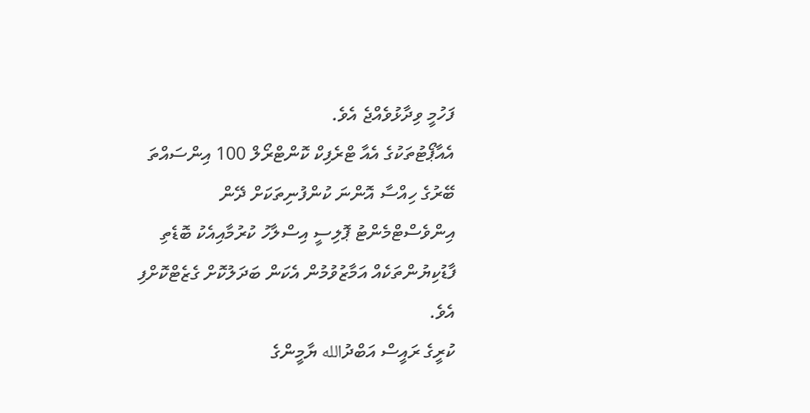ފަހުމީ ވިދާޅުވެއްޖެ އެވެ.
އެއާޕޯޓުތަކުގެ އެއާ ޓްރެފިކް ކޮންޓްރޯލް 100 އިންސައްތަ ބޭރުގެ ހިއްސާ އޮންނަ ކުންފުނިތަކަށް ދޭން އިންވެސްޓްމެންޓު ޕޮލިސީ އިސްލާހު ކުރުމާއިއެކު ބޮޑެތި ފާޑުކިޔުންތަކެއް އަމާޒުވުމުން އެކަން ބަދަލުކޮށް ގެޒެޓްކޮށްފި އެވެ.
ކުރީގެ ރައީސް އަބްދުالله ޔާމީންގެ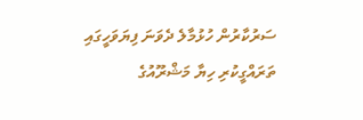ސަރުކާރުން ހުޅުމާލެ ދެވަނަ ފިޔަވަހީގައި ތަރައްގީކުރި ހިޔާ މަޝްރޫއުގެ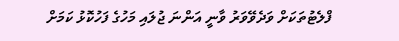ފްލެޓުތަކަށް ވަދެވޭވަރު ވާނީ އަންނަ ޖުލައި މަހުގެ ފަހުކޮޅު ކަމަށް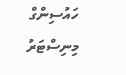ހައުސިންގް މިނިސްޓަރު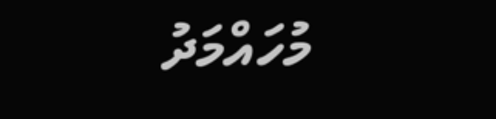މުހައްމަދު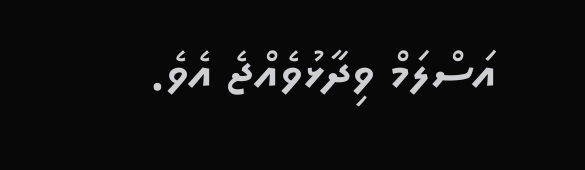އަސްލަމް ވިދާޅުވެއްޖެ އެވެ.